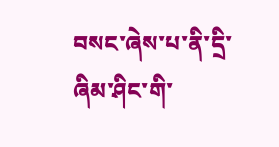བསང་ཞེས་པ་ནི་དྲི་ཞིམ་ཤིང་གི་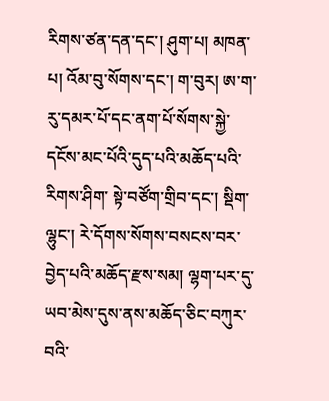རིགས་ཙན་དན་དང་། ཤུག་པ། མཁན་པ། འོམ་བུ་སོགས་དང་། ག་བུར། ཨ་ག་རུ་དམར་པོ་དང་ནག་པོ་སོགས་སྐྱེ་དངོས་མང་པོའི་དུད་པའི་མཆོད་པའི་རིགས་ཤིག་ སྟེ་བཙོག་གྲིབ་དང་། སྡིག་ལྷུང་། རེ་དོགས་སོགས་བསངས་བར་བྱེད་པའི་མཆོད་རྫས་སམ། ལྷག་པར་དུ་ཡབ་མེས་དུས་ནས་མཆོད་ཅིང་བཀུར་བའི་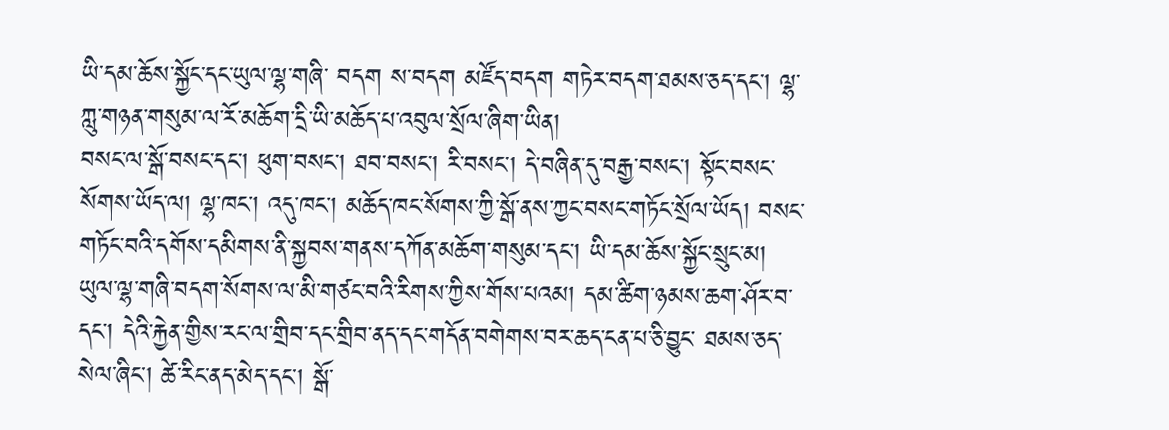ཡི་དམ་ཆོས་སྐྱོང་དང་ཡུལ་ལྷ་གཞི་ བདག ས་བདག མཛོད་བདག གཏེར་བདག་ཐམས་ཅད་དང་། ལྷ་ཀླུ་གཉན་གསུམ་ལ་རོ་མཆོག་དྲི་ཡི་མཆོད་པ་འབུལ་སྲོལ་ཞིག་ཡིན།
བསང་ལ་སྒོ་བསང་དང་། ཕུག་བསང་། ཐབ་བསང་། རི་བསང་། དེ་བཞིན་དུ་བརྒྱ་བསང་། སྟོང་བསང་སོགས་ཡོད་ལ། ལྷ་ཁང་། འདུ་ཁང་། མཆོད་ཁང་སོགས་ཀྱི་སྒོ་ནས་ཀྱང་བསང་གཏོང་སྲོལ་ཡོད། བསང་གཏོང་བའི་དགོས་དམིགས་ནི་སྐྱབས་གནས་དཀོན་མཆོག་གསུམ་དང་། ཡི་དམ་ཆོས་སྐྱོང་སྲུང་མ། ཡུལ་ལྷ་གཞི་བདག་སོགས་ལ་མི་གཙང་བའི་རིགས་ཀྱིས་གོས་པའམ། དམ་ཚིག་ཉམས་ཆག་ཤོར་བ་དང་། དེའི་རྐྱེན་གྱིས་རང་ལ་གྲིབ་དང་གྲིབ་ནད་དང་གདོན་བགེགས་བར་ཆད་ངན་པ་ཅི་བྱུང་ ཐམས་ཅད་སེལ་ཞིང་། ཚེ་རིང་ནད་མེད་དང་། སྒོ་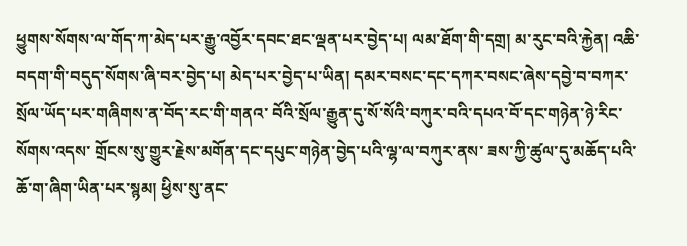ཕྱུགས་སོགས་ལ་གོད་ཀ་མེད་པར་རྒྱུ་འབྱོར་དབང་ཐང་ལྡན་པར་བྱེད་པ། ལམ་ཐོག་གི་དགྲ། མ་རུང་བའི་རྐྱེན། འཆི་བདག་གི་བདུད་སོགས་ཞི་བར་བྱེད་པ། མེད་པར་བྱེད་པ་ཡིན། དམར་བསང་དང་དཀར་བསང་ཞེས་དབྱེ་བ་བཀར་སྲོལ་ཡོད་པར་གཞིགས་ན་བོད་རང་གི་གནའ་ བོའི་སྲོལ་རྒྱུན་དུ་སོ་སོའི་བཀུར་བའི་དཔའ་བོ་དང་གཉེན་ཉེ་རིང་སོགས་འདས་ གྲོངས་སུ་གྱུར་རྗེས་མགོན་དང་དཔུང་གཉེན་བྱེད་པའི་ལྷ་ལ་བཀུར་ནས་ ཟས་ཀྱི་ཚུལ་དུ་མཆོད་པའི་ཆོ་ག་ཞིག་ཡིན་པར་སྙམ། ཕྱིས་སུ་ནང་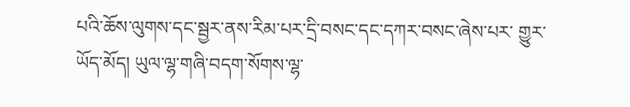པའི་ཆོས་ལུགས་དང་སྦྱར་ནས་རིམ་པར་དྲི་བསང་དང་དཀར་བསང་ཞེས་པར་ གྱུར་ཡོད་མོད། ཡུལ་ལྷ་གཞི་བདག་སོགས་ལྷ་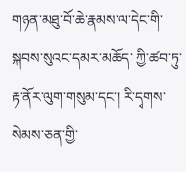གཉན་མཐུ་བོ་ཆེ་རྣམས་ལ་དེང་གི་སྐབས་སུའང་དམར་མཆོད་ ཀྱི་ཚབ་ཏུ་རྟ་ནོར་ལུག་གསུམ་དང་། རི་དྭགས་སེམས་ཅན་གྱི་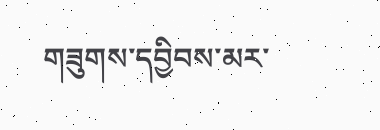གཟུགས་དབྱིབས་མར་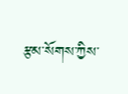རྩམ་སོགས་ཀྱིས་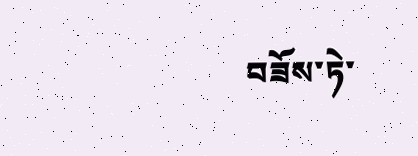བཟོས་ཏེ་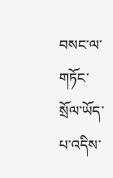བསང་ལ་གཏོང་ སྲོལ་ཡོད་པ་འདིས་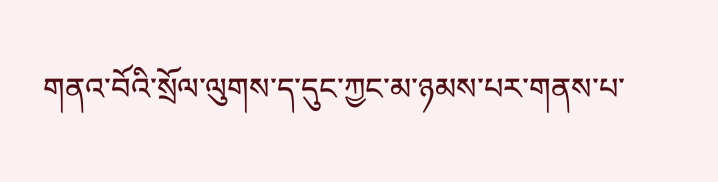གནའ་བོའི་སྲོལ་ལུགས་ད་དུང་ཀྱང་མ་ཉམས་པར་གནས་པ་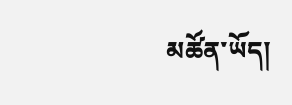མཚོན་ཡོད།